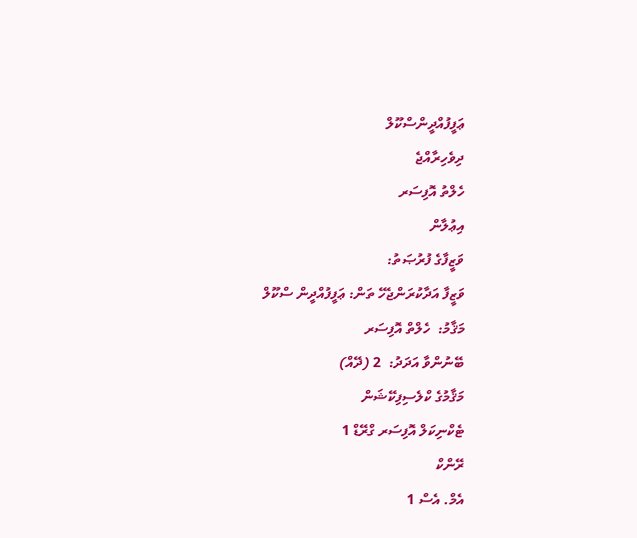ޢަފީފުއްދީންސްކޫލް
ދިވެހިރާއްޖެ
ހެލްތު އޮފިސަރ
އިޢުލާން
ވަޒީފާގެ ފުރުޞަތު:
ވަޒީފާ އަދާކުރަންޖެހޭ ތަން: ޢަފީފުއްދީން ސްކޫލް
މަޤާމު:  ހެލްތް އޮފިސަރ
ބޭނުންވާ އަދަދު:  2 (ދޭއް)
މަޤާމުގެ ކްލެސިފިކޭޝަން
ޓެކްނިކަލް އޮފިސަރ ގްރޭޑް 1
ރޭންކް
އެމް. އެސް 1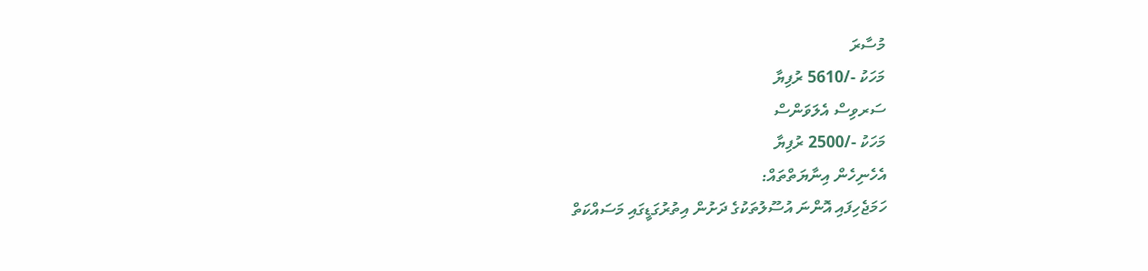މުސާރަ
މަހަކު -/5610 ރުފިޔާ
ސަރވިސް އެލަވަންސް
މަހަކު -/2500 ރުފިޔާ
އެހެނިހެން އިނާޔަތްތައް:
ހަމަޖެހިފައި އޮންނަ އުސޫލުތަކުގެ ދަށުން އިތުރުގަޑީގައި މަސައްކަތް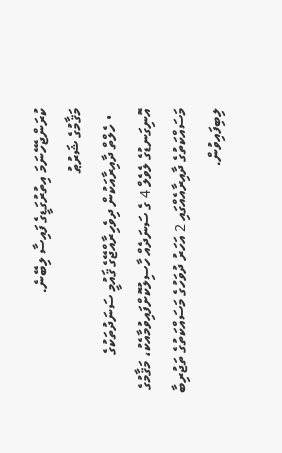ކުރަންޖެހޭނަމަ އިތުރުގަޑީގެ ފައިސާ ލިބޭނެ.
މަޤާމުގެ ޝަރުޠު
  • ހެލްތް ދާއިރާއަކުން ދިވެހިރާއްޖޭގެ ޤައުމީ ސަނަދުތަކުގެ އޮނިގަނޑުގެ ލެވެލް 4 ގެ ސަނަދެއް ހާސިލުކޮށްފައިވުމާއެކު، މަޤާމުގެ މަސައްކަތުގެ ދާއިރާއެއްގައި 2 އަހަރު ދުވަހުގެ މަސައްކަތުގެ ތަޖުރިބާ ލިބިފައިވުން.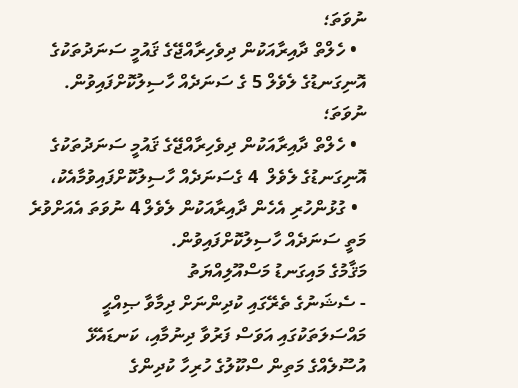ނުވަތަ؛
  • ހެލްތް ދާއިރާއަކުން ދިވެހިރާއްޖޭގެ ޤައުމީ ސަނަދުތަކުގެ އޮނިގަނޑުގެ ލެވެލް 5 ގެ ސަނަދެއް ހާސިލުކޮށްފައިވުން. ނުވަތަ؛
  • ހެލްތް ދާއިރާއަކުން ދިވެހިރާއްޖޭގެ ޤައުމީ ސަނަދުތަކުގެ އޮނިގަނޑުގެ ލެވެލް  4 ގެސަނަދެއް ހާސިލުކޮށްފައިވުމާއެކު،
  • ގުޅުންހުރި އެހެން ދާއިރާއަކުން ލެވެލް 4 ނުވަތަ އެއަށްވުރެ މަތީ ސަނަދެއް ހާސިލުކޮށްފައިވުން.
މަޤާމުގެ މައިގަނޑު މަސްއޫލިއްޔަތު
- ސެޝަނުގެ ތެރޭގައި ކުދިންނަށް ދިމާވާ ޞިއްޙީ މައްސަލަތަކުގައި އަވަސް ފަރުވާ ދިނުމާއި، ކަނޑައެޅޭ އުސޫލެއްގެ މަތިން ސްކޫލުގެ ހުރިހާ ކުދިންގެ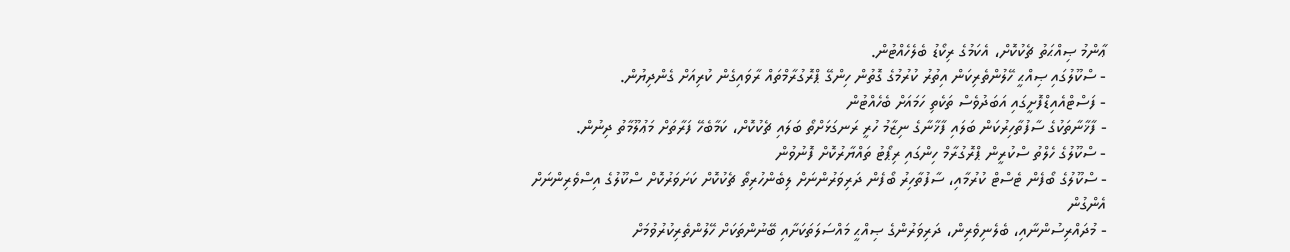ޢާންމު ޞިއްޙަތު ޗެކުކޮށް، އެކަމުގެ ރިކޯޑު ބެލެހެއްޓުން.
- ސްކޫލުގައި ޞިއްޙީ ހޭލުންތެރިކަން އިތުރު ކުރުމުގެ ގޮތުން ހިންގޭ ޕްރޮގުރާމްތައް ރާވައިގެން ކުރިއަށް ގެންދިޔުން.
- ފަސްޓްއެއިޑްފޮށީގައި އަބަދުވެސް ތަކެތި ހަމައަށް ބެހެއްޓުން
- ފާޚާނާތަކުގެ ސާފުތާހިރުކަން ބަލައި ފާޚާނާގެ ނިޒާމު ހުރީ ރަނގަޅަށްތޯ ބަލައި ޗެކުކޮށް، ކަމާބެހޭ ފަރާތަށް މަޢުލޫމާތު ދިނުން.
- ސްކޫލުގެ ހެލްތު ސްކުރީން ޕްރޮގުރާމް ހިންގައި ރިޕޯޓު ތައްޔާރުކޮށް ފޮނުވުން
- ސްކޫލުގެ ބޯފެން ޓެސްޓް ކުރުމާއި، ސާފުތާހިރު ބޯފެން ދަރިވަރުންނަށް ލިބެންހުރިތޯ ޗެކުކޮށް ކަށަވަރުކޮށް ސްކޫލުގެ އިސްވެރިންނަށް އެންގުން
- މުދައްރިސުންނާއި، ބެލެނިވެރިން، ދަރިވަރުންގެ ޞިއްޙީ މައްސަލަތަކަށާއި ބޭނުންތަކަށް ހޭލުންތެރިކުރުވުމަށް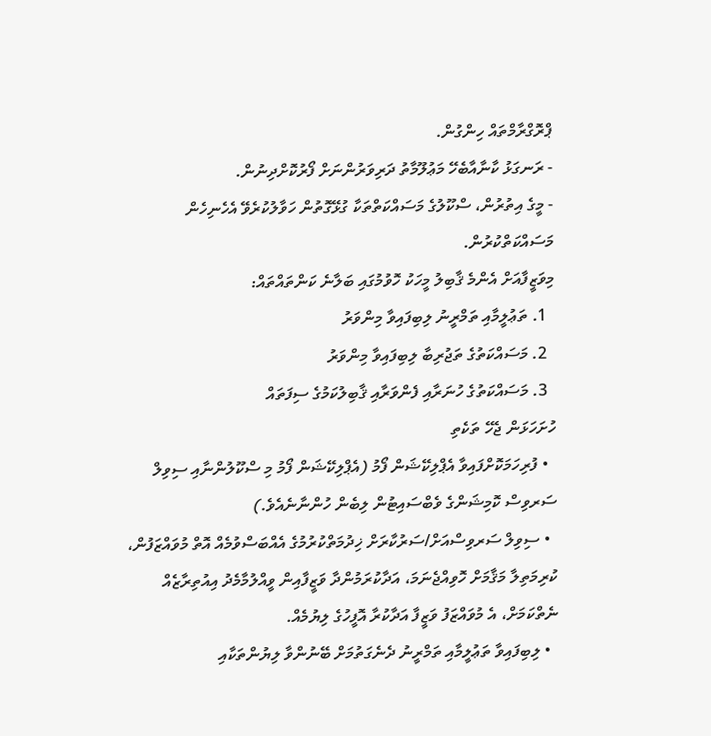ޕްރޮގްރާމްތައް ހިންގުން.
- ރަނގަޅު ކާނާއާބެހޭ މަޢުލޫމާތު ދަރިވަރުންނަށް ފޯރުކޮށްދިނުން.
- މީގެ އިތުރުން، ސްކޫލުގެ މަސައްކަތްތަކާ ގުޅޭގޮތުން ހަވާލުކުރެވޭ އެހެނިހެން މަސައްކަތްކުރުން.
މިވަޒީފާއަށް އެންމެ ޤާބިލު މީހަކު ހޮވުމުގައި ބަލާނެ ކަންތައްތައް:
  1. ތަޢުލީމާއި ތަމްރީނު ލިބިފައިވާ މިންވަރު
  2. މަސައްކަތުގެ ތަޖުރިބާ ލިބިފައިވާ މިންވަރު
  3. މަސައްކަތުގެ ހުނަރާއި ފެންވަރާއި ޤާބިލުކަމުގެ ސިފަތައް
ހުށަހަޅަން ޖެހޭ ތަކެތި
  • ފުރިހަމަކޮށްފައިވާ އެޕްލިކޭޝަން ފޯމު (އެޕްލިކޭޝަން ފޯމު މި ސްކޫލުންނާއި ސިވިލް ސަރވިސް ކޮމިޝަންގެ ވެބްސައިޓުން ލިބެން ހުންނާނެއެވެ.)
  • ސިވިލް ސަރވިސްއަށް/ސަރުކާރަށް ޚިދުމަތްކުރުމުގެ އެއްބަސްވުމެއް އޮތް މުވައްޒަފުން، ކުރިމަތިލާ މަޤާމަށް ހޮވިއްޖެނަމަ، އަދާކުރަމުންދާ ވަޒީފާއިން ވީއްލުމާމެދު އިއުތިރާޒެއް ނެތްކަމަށް، އެ މުވައްޒަފު ވަޒީފާ އަދާކުރާ އޮފީހުގެ ލިޔުމެއް.
  • ލިބިފައިވާ ތަޢުލީމާއި ތަމްރީނު ދެނެގަތުމަށް ބޭނުންވާ ލިޔުންތަކާއި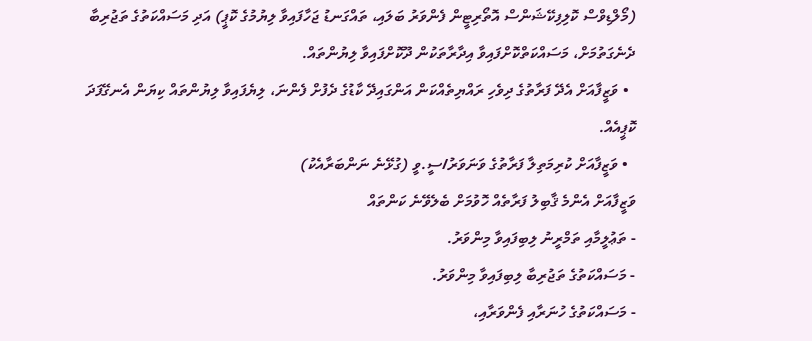(މޯލްޑިވްސް ކޮލިފިކޭޝަންސް އޮތޯރިޓީން ފެންވަރު ބަލައި، ތައްގަނޑު ޖަހާފައިވާ ލިޔުމުގެ ކޮޕީ) އަދި މަސައްކަތުގެ ތަޖުރިބާ ދެނެގަތުމަށް، މަސައްކަތްކޮށްފައިވާ އިދާރާތަކުން ދޫކޮށްފައިވާ ލިޔުންތައް.
  • ވަޒީފާއަށް އެދޭ ފަރާތުގެ ދިވެހި ރައްޔިތެއްކަން އަންގައިދޭ ކާޑުގެ ދެފުށް ފެންނަ، ލިޔެފައިވާ ލިޔުންތައް ކިޔަން އެނގޭފަދަ ކޮޕީއެއް.
  • ވަޒީފާއަށް ކުރިމަތިލާ ފަރާތުގެ ވަނަވަރު/ސީ.ވީ (ގުޅޭނެ ނަންބަރާއެކު)
ވަޒީފާއަށް އެންމެ ޤާބިލު ފަރާތެއް ހޮވުމަށް ބެލެވޭނެ ކަންތައް
- ތަޢުލީމާއި ތަމްރީނު ލިބިފައިވާ މިންވަރު.
- މަސައްކަތުގެ ތަޖުރިބާ ލިބިފައިވާ މިންވަރު.
- މަސައްކަތުގެ ހުނަރާއި ފެންވަރާއި،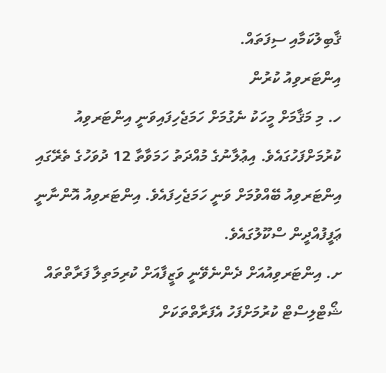ޤާބިލުކަމާއި ސިފަތައް.
އިންޓަރވިއު ކުރުން
ހ. މި މަޤާމަށް މީހަކު ނެގުމަށް ހަމަޖެހިފައިވަނީ އިންޓަރވިއު ކުރުމަށްފަހުގައެވެ. އިޢުލާނުގެ މުއްދަތު ހަމަވާތާ 12 ދުވަހުގެ ތެރޭގައި އިންޓަރވިއު ބޭއްވުމަށް ވަނީ ހަމަޖެހިފައެވެ. އިންޓަރވިއު އޮންނާނީ ޢަފީފުއްދީން ސްކޫލުގައެވެ.
ށ. އިންޓަރވިއުއަށް ދެންނެވޭނީ ވަޒީފާއަށް ކުރިމަތިލާ ފަރާތްތައް ޝޯޓްލިސްޓް ކުރުމަށްފަހު އެފަރާތްތަކަށް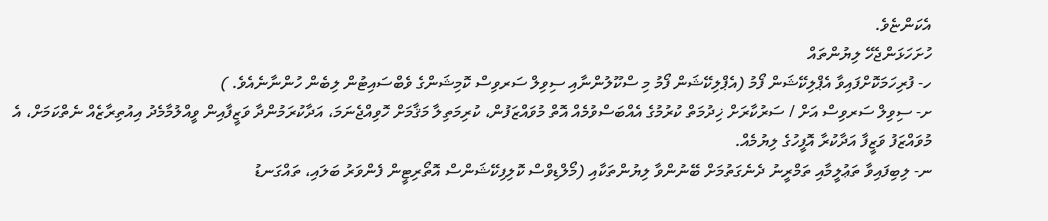އެކަންޏެވެ.
ހުށަހަޅަންޖެހޭ ލިޔުންތައް
ހ- ފުރިހަމަކޮށްފައިވާ އެޕްލިކޭޝަން ފޯމު (އެޕްލިކޭޝަން ފޯމު މި ސްކޫލުންނާއި ސިވިލް ސަރވިސް ކޮމިޝަންގެ ވެބްސައިޓުން ލިބެން ހުންނާނެއެވެ. )
ށ- ސިވިލް ސަރވިސް އަށް / ސަރުކާރަށް ޚިދުމަތް ކުރުމުގެ އެއްބަސްވުމެއް އޮތް މުވައްޒަފުން، ކުރިމަތިލާ މަޤާމަށް ހޮވިއްޖެނަމަ، އަދާކުރަމުންދާ ވަޒީފާއިން ވީއްލުމާމެދު އިއުތިރާޒެއް ނެތްކަމަށް، އެ މުވައްޒަފު ވަޒީފާ އަދާކުރާ އޮފީހުގެ ލިޔުމެއް.
ނ- ލިބިފައިވާ ތަޢުލީމާއި ތަމްރީނު ދެނެގަތުމަށް ބޭނުންވާ ލިޔުންތަކާއި (މޯލްޑިވްސް ކޮލިފިކޭޝަންސް އޮތޯރިޓީން ފެންވަރު ބަލައި، ތައްގަނޑު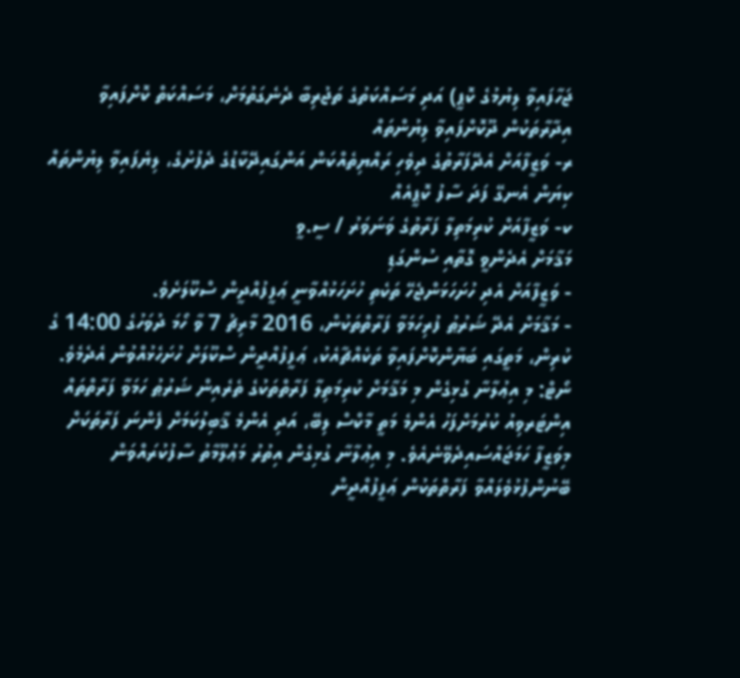ޖަހާފައިވާ ލިޔުމުގެ ކޮޕީ) އަދި މަސައްކަތުގެ ތަޖުރިބާ ދެނެގަތުމަށް، މަސައްކަތް ކޮށްފައިވާ އިދާރާތަކުން ދޫކޮށްފައިވާ ލިޔުންތައް
ރ- ވަޒީފާއަށް އެދޭފަރާތުގެ ދިވެހި ރައްޔިތެއްކަން އަންގައިދޭކާޑުގެ ދެފުށުގެ، ލިޔެފައިވާ ލިޔުންތައް ކިޔަން އެނގޭ ފަދަ ސާފު ކޮޕީއެއް
ކ- ވަޒީފާއަށް ކުރިމަތިލާ ފަރާތުގެ ވަނަވަރު / ސީ.ވީ
މަޤާމަށް އެދެންވީ ގޮތާއި ސުންގަޑި
- ވަޒީފާއަށް އެދި ހުށަހަޅަންޖެހޭ ތަކެތި ހުށަހަޅުއްވާނީ ޢަފީފުއްދީން ސްކޫލަށެވެ.
- މަޤާމަށް އެދޭ ޝަރުޠު ފުރިހަމަވާ ފަރާތްތަކުން، 2016 މާރިޗު 7 ވާ ހޯމަ ދުވަހުގެ 14:00 ގެ ކުރިން، މަތީގައި ބަޔާންކޮށްފައިވާ ތަކެއްޗާއެކު، ޢަފީފުއްދީން ސްކޫލަށް ހުށަހެޅުއްވުން އެދެމެވެ.
ނޯޓް: މި އިޢުލާނާ ގުޅިގެން މި މަޤާމަށް ކުރިމަތިލާ ފަރާތްތަކުގެ ތެރެއިން ޝަރުޠު ހަމަވާ ފަރާތްތައް އިންޓަރވިއު ކުރުމަށްފަހު އެންމެ މަތީ މާކްސް ލިބޭ، އަދި އެންމެ ޤާބިލުކަމަށް ފެންނަ ފަރާތަކަށް މިވަޒީފާ ހަމަޖައްސައިދެވޭނެއެވެ. މި އިޢުލާނާ ގުޅިގެން އިތުރު މަޢުލޫމާތު ސާފުކުރައްވަން ބޭނުންފުޅުވެލައްވާ ފަރާތްތަކުން ޢަފީފުއްދީން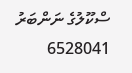ސްކޫލުގެ ނަންބަރު 6528041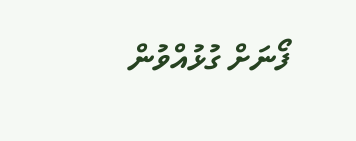ފޯނަށް ގުޅުއްވުން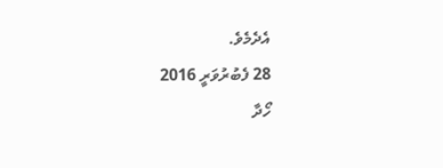އެދެމެވެ.
28 ފެބުރުވަރީ 2016
ހޯދާ